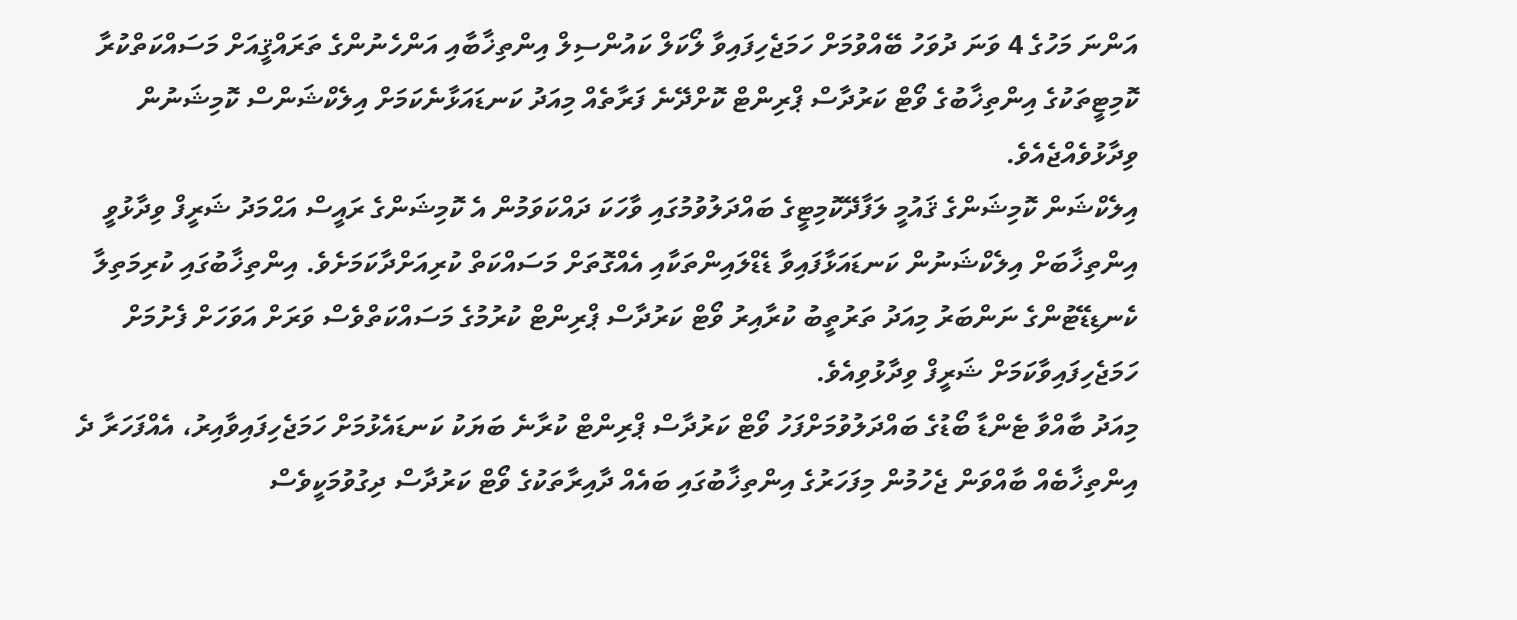އަންނަ މަހުގެ 4 ވަނަ ދުވަހު ބޭއްވުމަށް ހަމަޖެހިފައިވާ ލޯކަލް ކައުންސިލް އިންތިޚާބާއި އަންހެނުންގެ ތަރައްޤީއަށް މަސައްކަތްކުރާ ކޮމިޓީތަކުގެ އިންތިޚާބުގެ ވޯޓް ކަރުދާސް ޕްރިންޓް ކޮށްދޭނެ ފަރާތެއް މިއަދު ކަނޑައަޅާނެކަމަށް އިލެކްޝަންސް ކޮމިޝަނުން ވިދާޅުވެއްޖެއެވެ.
އިލެކްޝަން ކޮމިޝަންގެ ޤައުމީ ލަފާދޭކޮމިޓީގެ ބައްދަލުވުމުގައި ވާހަކަ ދައްކަވަމުން އެ ކޮމިޝަންގެ ރައީސް އަޙްމަދު ޝަރީފް ވިދާޅުވީ އިންތިޚާބަށް އިލެކްޝަނުން ކަނޑައަޅާފައިވާ ޑެޑްލައިންތަކާއި އެއްގޮތަށް މަސައްކަތް ކުރިއަށްދާކަމަށެވެ. އިންތިޚާބުގައި ކުރިމަތިލާ ކެނޑިޑޭޓުންގެ ނަންބަރު މިއަދު ތަރުތީބު ކުރާއިރު ވޯޓް ކަރުދާސް ޕްރިންޓް ކުރުމުގެ މަސައްކަތްވެސް ވަރަށް އަވަހަށް ފެށުމަށް ހަމަޖެހިފައިވާކަމަށް ޝަރީފް ވިދާޅުވިއެވެ.
މިއަދު ބާއްވާ ޓެންޑާ ބޯޑުގެ ބައްދަލުވުމަށްފަހު ވޯޓް ކަރުދާސް ޕްރިންޓް ކުރާނެ ބަޔަކު ކަނޑައެޅުމަށް ހަމަޖެހިފައިވާއިރު، އެއްފަހަރާ ދެ އިންތިޚާބެއް ބާއްވަން ޖެހުމުން މިފަހަރުގެ އިންތިޚާބުގައި ބައެއް ދާއިރާތަކުގެ ވޯޓް ކަރުދާސް ދިގުވުމަކީވެސް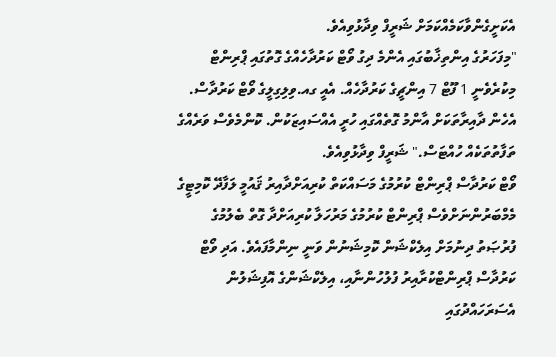އެކަށީގެންވާކަމެއްކަމަށް ޝަރީފް ވިދާޅުވިއެވެ.
"މިފަހަރުގެ އިންތިޚާބުގައި އެންމެ ދިގު ވޯޓް ކަރުދާހެއްގެ ގޮތުގައި ޕްރިންޓް މިކުރެވެނީ 1 ފޫޓް 7 އިންޗީގެ ކަރުދާހެއް. އެއީ ގއ.ވިލިގިލީގެ ވޯޓް ކަރުދާސް. އެހެން ދާއިރާތަކަށް އާންމު ގޮތެއްގައި ހުރީ އެއްސައިޒަކުން. ކޮންމެވެސް ވަރެއްގެ ތަފާތުތަކެއް ހުއްޓަސް." ޝަރީފް ވިދާޅުވިއެވެ.
ވޯޓް ކަރުދާސް ޕްރިންޓް ކުރުމުގެ މަސައްކަތް ކުރިއަށްދާއިރު ޤައުމީ ލަފާދޭ ކޮމިޓީގެ މެމްބަރުންނަށްވެސް ޕްރިންޓް ކުރުމުގެ މަރުހަލާ ކުރިއަށްދާ ގޮތް ބެލުމުގެ ފުރުޞަތު ދިނުމަށް އިލެކްޝަން ކޮމިޝަނުން ވަނީ ނިންމާފައެވެ. އަދި ވޯޓް ކަރުދާސް ޕްރިންޓްކުރާއިރު ފުލުހުންނާއި، އިލެކްޝަންގެ އޮފިޝަލުން އެސަރަހައްދުގައި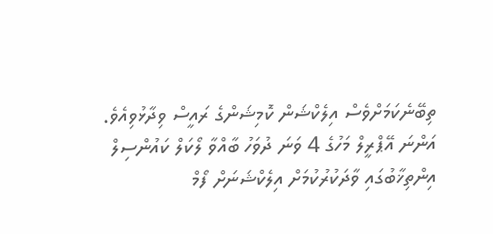ތިބޭނެކަމަށްވެސް އިލެކްޝަން ކޮމިޝަންގެ ރައީސް ވިދާޅުވިއެވެ.
އަންނަ އޭޕްރީލް މަހުގެ 4 ވަނަ ދުވަހު ބާއްވާ ލޯކަލް ކައުންސިލް އިންތިޚާބުގައި ވާދަކުރުކުމަށް އިލެކްޝަނަށް ފޯމް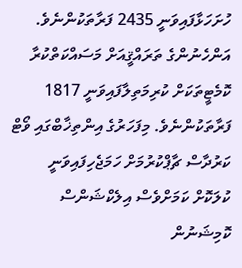ހުށަހަޅާފައިވަނީ 2435 ފަރާތަކުންނެވެ. އަންހެނުންގެ ތަރައްޤީއަށް މަސައްކަތްކުރާ ކޮމެޓީތަކަށް ކުރިމަތިލާފައިވަނީ 1817 ފަރާތަކުންނެވެ. މިފަހަރުގެ އިންތިޚާބްގައި ވޯޓް ކަރުދާސް ޗާޕްކުރުމަށް ހަމަޖެހިފައިވަނީ ކުލަކޮށް ކަމަށްވެސް އިލެކްޝަންސް ކޮމިޝަނުން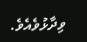ވިދާޅުވެއެވެ.